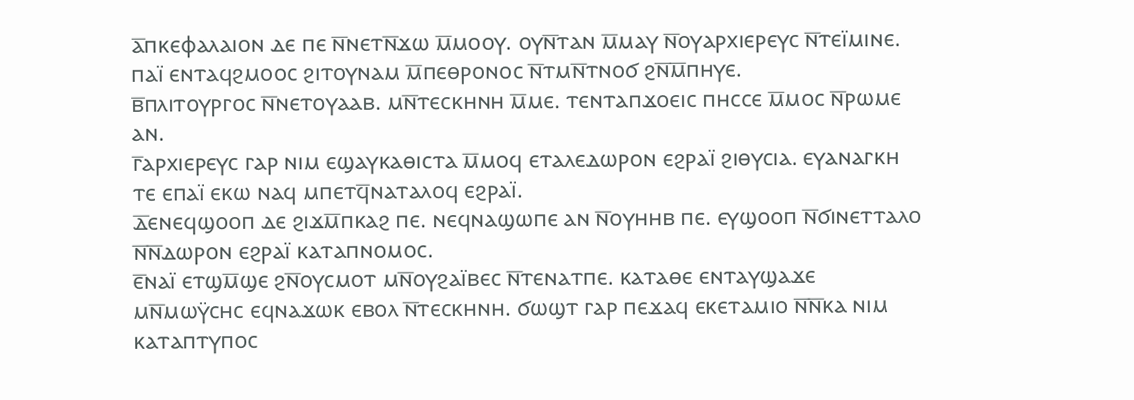ⲁ̅ⲡⲕⲉⲫⲁⲗⲁⲓⲟⲛ ⲇⲉ ⲡⲉ ⲛ̅ⲛⲉⲧⲛ̅ϫⲱ ⲙ̅ⲙⲟⲟⲩ. ⲟⲩⲛ̅ⲧⲁⲛ ⲙ̅ⲙⲁⲩ ⲛ̅ⲟⲩⲁⲣⲭⲓⲉⲣⲉⲩⲥ ⲛ̅ⲧⲉⲓ̈ⲙⲓⲛⲉ. ⲡⲁⲓ̈ ⲉⲛⲧⲁϥϩⲙⲟⲟⲥ ϩⲓⲧⲟⲩⲛⲁⲙ ⲙ̅ⲡⲉⲑⲣⲟⲛⲟⲥ ⲛ̅ⲧⲙⲛ̅ⲧⲛⲟϭ ϩⲛ̅ⲙ̅ⲡⲏⲩⲉ.
ⲃ̅ⲡⲗⲓⲧⲟⲩⲣⲅⲟⲥ ⲛ̅ⲛⲉⲧⲟⲩⲁⲁⲃ. ⲙⲛ̅ⲧⲉⲥⲕⲏⲛⲏ ⲙ̅ⲙⲉ. ⲧⲉⲛⲧⲁⲡϫⲟⲉⲓⲥ ⲡⲏⲥⲥⲉ ⲙ̅ⲙⲟⲥ ⲛ̅ⲣⲱⲙⲉ ⲁⲛ.
ⲅ̅ⲁⲣⲭⲓⲉⲣⲉⲩⲥ ⲅⲁⲣ ⲛⲓⲙ ⲉϣⲁⲩⲕⲁⲑⲓⲥⲧⲁ ⲙ̅ⲙⲟϥ ⲉⲧⲁⲗⲉⲇⲱⲣⲟⲛ ⲉϩⲣⲁⲓ̈ ϩⲓⲑⲩⲥⲓⲁ. ⲉⲩⲁⲛⲁⲅⲕⲏ ⲧⲉ ⲉⲡⲁⲓ̈ ⲉⲕⲱ ⲛⲁϥ ⲙⲡⲉⲧϥ̅ⲛⲁⲧⲁⲗⲟϥ ⲉϩⲣⲁⲓ̈.
ⲇ̅ⲉⲛⲉϥϣⲟⲟⲡ ⲇⲉ ϩⲓϫⲙ̅ⲡⲕⲁϩ ⲡⲉ. ⲛⲉϥⲛⲁϣⲱⲡⲉ ⲁⲛ ⲛ̅ⲟⲩⲏⲏⲃ ⲡⲉ. ⲉⲩϣⲟⲟⲡ ⲛ̅ϭⲓⲛⲉⲧⲧⲁⲗⲟ ⲛ̅ⲛ̅ⲇⲱⲣⲟⲛ ⲉϩⲣⲁⲓ̈ ⲕⲁⲧⲁⲡⲛⲟⲙⲟⲥ.
ⲉ̅ⲛⲁⲓ̈ ⲉⲧϣⲙ̅ϣⲉ ϩⲛ̅ⲟⲩⲥⲙⲟⲧ ⲙⲛ̅ⲟⲩϩⲁⲓ̈ⲃⲉⲥ ⲛ̅ⲧⲉⲛⲁⲧⲡⲉ. ⲕⲁⲧⲁⲑⲉ ⲉⲛⲧⲁⲩϣⲁϫⲉ ⲙⲛ̅ⲙⲱⲩ̈ⲥⲏⲥ ⲉϥⲛⲁϫⲱⲕ ⲉⲃⲟⲗ ⲛ̅ⲧⲉⲥⲕⲏⲛⲏ. ϭⲱϣⲧ ⲅⲁⲣ ⲡⲉϫⲁϥ ⲉⲕⲉⲧⲁⲙⲓⲟ ⲛ̅ⲛ̅ⲕⲁ ⲛⲓⲙ ⲕⲁⲧⲁⲡⲧⲩⲡⲟⲥ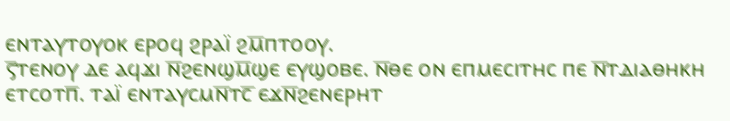ⲉⲛⲧⲁⲩⲧⲟⲩⲟⲕ ⲉⲣⲟϥ ϩⲣⲁⲓ̈ ϩⲙ̅ⲡⲧⲟⲟⲩ.
ⲋ̅ⲧⲉⲛⲟⲩ ⲇⲉ ⲁϥϫⲓ ⲛ̅ϩⲉⲛϣⲙ̅ϣⲉ ⲉⲩϣⲟⲃⲉ. ⲛ̅ⲑⲉ ⲟⲛ ⲉⲡⲙⲉⲥⲓⲧⲏⲥ ⲡⲉ ⲛ̅ⲧⲇⲓⲁⲑⲏⲕⲏ ⲉⲧⲥⲟⲧⲡ̅. ⲧⲁⲓ̈ ⲉⲛⲧⲁⲩⲥⲙⲛ̅ⲧⲥ̅ ⲉϫⲛ̅ϩⲉⲛⲉⲣⲏⲧ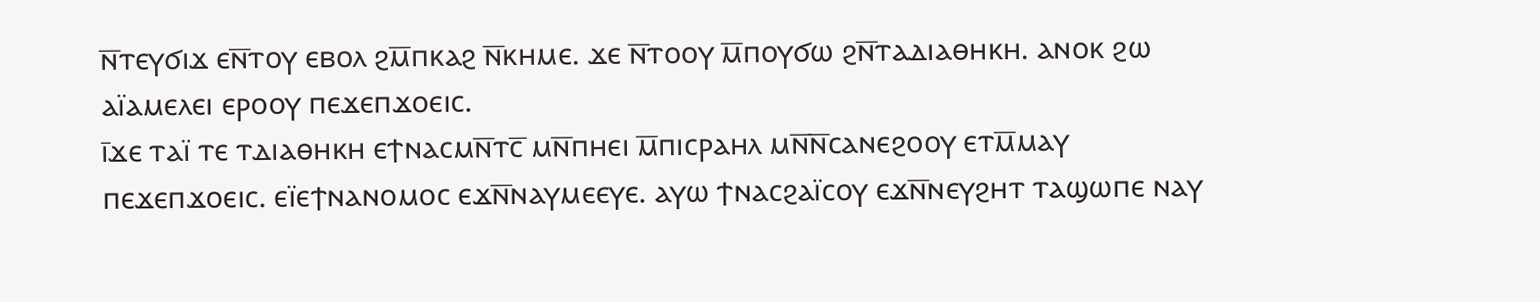ⲛ̅ⲧⲉⲩϭⲓϫ ⲉⲛ̅ⲧⲟⲩ ⲉⲃⲟⲗ ϩⲙ̅ⲡⲕⲁϩ ⲛ̅ⲕⲏⲙⲉ. ϫⲉ ⲛ̅ⲧⲟⲟⲩ ⲙ̅ⲡⲟⲩϭⲱ ϩⲛ̅ⲧⲁⲇⲓⲁⲑⲏⲕⲏ. ⲁⲛⲟⲕ ϩⲱ ⲁⲓ̈ⲁⲙⲉⲗⲉⲓ ⲉⲣⲟⲟⲩ ⲡⲉϫⲉⲡϫⲟⲉⲓⲥ.
ⲓ̅ϫⲉ ⲧⲁⲓ̈ ⲧⲉ ⲧⲇⲓⲁⲑⲏⲕⲏ ⲉϯⲛⲁⲥⲙⲛ̅ⲧⲥ̅ ⲙⲛ̅ⲡⲏⲉⲓ ⲙ̅ⲡⲓⲥⲣⲁⲏⲗ ⲙⲛ̅ⲛ̅ⲥⲁⲛⲉϩⲟⲟⲩ ⲉⲧⲙ̅ⲙⲁⲩ ⲡⲉϫⲉⲡϫⲟⲉⲓⲥ. ⲉⲓ̈ⲉϯⲛⲁⲛⲟⲙⲟⲥ ⲉϫⲛ̅ⲛⲁⲩⲙⲉⲉⲩⲉ. ⲁⲩⲱ ϯⲛⲁⲥϩⲁⲓ̈ⲥⲟⲩ ⲉϫⲛ̅ⲛⲉⲩϩⲏⲧ ⲧⲁϣⲱⲡⲉ ⲛⲁⲩ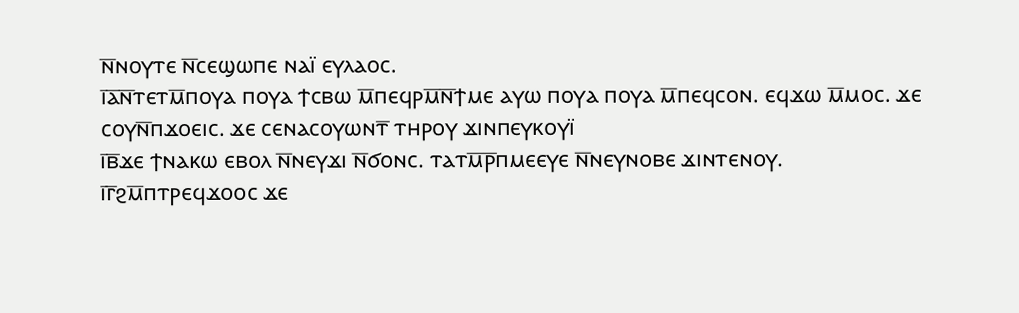ⲛ̅ⲛⲟⲩⲧⲉ ⲛ̅ⲥⲉϣⲱⲡⲉ ⲛⲁⲓ̈ ⲉⲩⲗⲁⲟⲥ.
ⲓ̅ⲁ̅ⲛ̅ⲧⲉⲧⲙ̅ⲡⲟⲩⲁ ⲡⲟⲩⲁ ϯⲥⲃⲱ ⲙ̅ⲡⲉϥⲣⲙ̅ⲛ̅ϯⲙⲉ ⲁⲩⲱ ⲡⲟⲩⲁ ⲡⲟⲩⲁ ⲙ̅ⲡⲉϥⲥⲟⲛ. ⲉϥϫⲱ ⲙ̅ⲙⲟⲥ. ϫⲉ ⲥⲟⲩⲛ̅ⲡϫⲟⲉⲓⲥ. ϫⲉ ⲥⲉⲛⲁⲥⲟⲩⲱⲛⲧ̅ ⲧⲏⲣⲟⲩ ϫⲓⲛⲡⲉⲩⲕⲟⲩⲓ̈
ⲓ̅ⲃ̅ϫⲉ ϯⲛⲁⲕⲱ ⲉⲃⲟⲗ ⲛ̅ⲛⲉⲩϫⲓ ⲛ̅ϭⲟⲛⲥ. ⲧⲁⲧⲙ̅ⲣ̅ⲡⲙⲉⲉⲩⲉ ⲛ̅ⲛⲉⲩⲛⲟⲃⲉ ϫⲓⲛⲧⲉⲛⲟⲩ.
ⲓ̅ⲅ̅ϩⲙ̅ⲡⲧⲣⲉϥϫⲟⲟⲥ ϫⲉ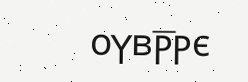ⲟⲩⲃⲣ̅ⲣⲉ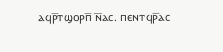ⲁϥⲣ̅ⲧϣⲟⲣⲡ̅ ⲛ̅ⲁⲥ. ⲡⲉⲛⲧϥⲣ̅ⲁⲥ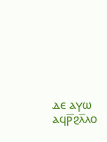ⲇⲉ ⲁⲩⲱ ⲁϥⲣ̅ϩⲗ̅ⲗⲟ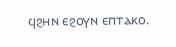ϥϩⲏⲛ ⲉϩⲟⲩⲛ ⲉⲡⲧⲁⲕⲟ.